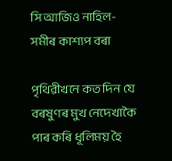সি আজিও নাহিল-সমীৰ কাশ্যপ বৰা

পৃথিৱীখনে কত দিন যে বৰষুণৰ মুখ নেদেখাকৈ পাৰ কৰি ধূলিময় হৈ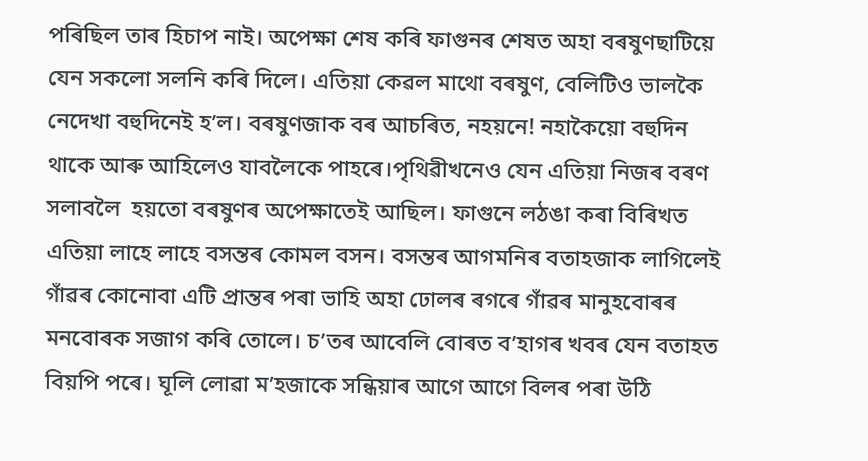পৰিছিল তাৰ হিচাপ নাই। অপেক্ষা শেষ কৰি ফাগুনৰ শেষত অহা বৰষুণছাটিয়ে যেন সকলো সলনি কৰি দিলে। এতিয়া কেৱল মাথো বৰষুণ, বেলিটিও ভালকৈ নেদেখা বহুদিনেই হ’ল। বৰষুণজাক বৰ আচৰিত, নহয়নে! নহাকৈয়ো বহুদিন থাকে আৰু আহিলেও যাবলৈকে পাহৰে।পৃথিৱীখনেও যেন এতিয়া নিজৰ বৰণ সলাবলৈ  হয়তো বৰষুণৰ অপেক্ষাতেই আছিল। ফাগুনে লঠঙা কৰা বিৰিখত এতিয়া লাহে লাহে বসন্তৰ কোমল বসন। বসন্তৰ আগমনিৰ বতাহজাক লাগিলেই গাঁৱৰ কোনোবা এটি প্ৰান্তৰ পৰা ভাহি অহা ঢোলৰ ৰগৰে গাঁৱৰ মানুহবোৰৰ মনবোৰক সজাগ কৰি তোলে। চ’তৰ আবেলি বোৰত ব’হাগৰ খবৰ যেন বতাহত বিয়পি পৰে। ঘূলি লোৱা ম’হজাকে সন্ধিয়াৰ আগে আগে বিলৰ পৰা উঠি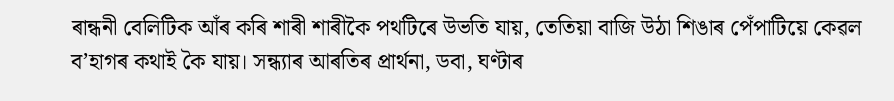ৰান্ধনী বেলিটিক আঁৰ কৰি শাৰী শাৰীকৈ পথটিৰে উভতি যায়, তেতিয়া বাজি উঠা শিঙাৰ পেঁপাটিয়ে কেৱল ব’হাগৰ কথাই কৈ যায়। সন্ধ্যাৰ আৰতিৰ প্ৰাৰ্থনা, ডবা, ঘণ্টাৰ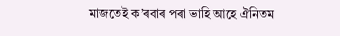মাজতেই ক’ৰবাৰ পৰা ভাহি আহে ঐনিতম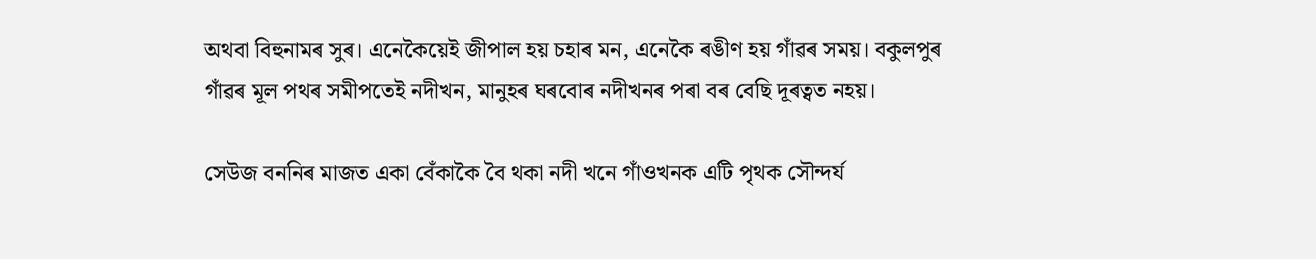অথবা বিহুনামৰ সুৰ। এনেকৈয়েই জীপাল হয় চহাৰ মন, এনেকৈ ৰঙীণ হয় গাঁৱৰ সময়। বকুলপুৰ গাঁৱৰ মূল পথৰ সমীপতেই নদীখন, মানুহৰ ঘৰবোৰ নদীখনৰ পৰা বৰ বেছি দূৰত্বত নহয়।

সেউজ বননিৰ মাজত একা বেঁকাকৈ বৈ থকা নদী খনে গাঁওখনক এটি পৃথক সৌন্দৰ্য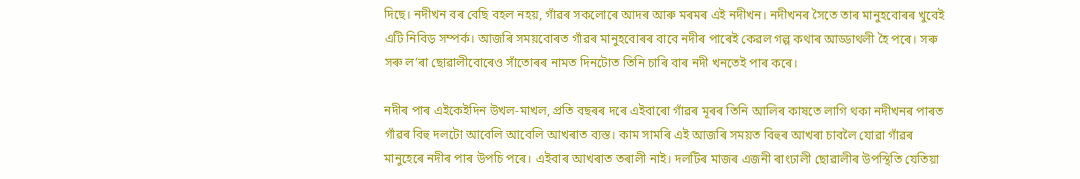দিছে। নদীখন বৰ বেছি বহল নহয়, গাঁৱৰ সকলোৰে আদৰ আৰু মৰমৰ এই নদীখন। নদীখনৰ সৈতে তাৰ মানুহবোৰৰ খুবেই এটি নিবিড় সম্পৰ্ক। আজৰি সময়বোৰত গাঁৱৰ মানুহবোৰৰ বাবে নদীৰ পাৰেই কেৱল গল্প কথাৰ আড্ডাথলী হৈ পৰে। সৰু সৰু ল’ৰা ছোৱালীবোৰেও সাঁতোৰৰ নামত দিনটোত তিনি চাৰি বাৰ নদী খনতেই পাৰ কৰে।

নদীৰ পাৰ এইকেইদিন উখল-মাখল, প্ৰতি বছৰৰ দৰে এইবাৰো গাঁৱৰ মূৰৰ তিনি আলিৰ কাষতে লাগি থকা নদীখনৰ পাৰত গাঁৱৰ বিহু দলটো আবেলি আবেলি আখৰাত ব্যস্ত। কাম সামৰি এই আজৰি সময়ত বিহুৰ আখৰা চাবলৈ যোৱা গাঁৱৰ মানুহেৰে নদীৰ পাৰ উপচি পৰে। এইবাৰ আখৰাত তৰালী নাই। দলটিৰ মাজৰ এজনী ৰাংঢালী ছোৱালীৰ উপস্থিতি যেতিয়া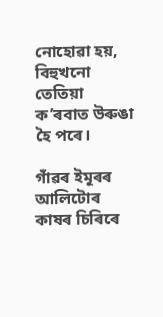নোহোৱা হয়, বিহুখনো তেতিয়া ক’ৰবাত উৰুঙা হৈ পৰে।

গাঁৱৰ ইমূৰৰ আলিটোৰ কাষৰ চিৰিৰে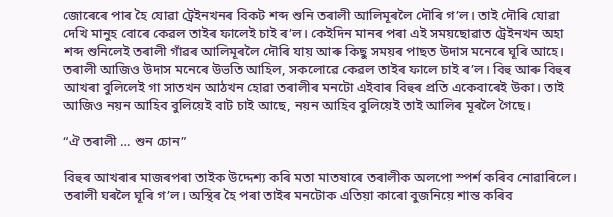জোৰেৰে পাৰ হৈ যোৱা ট্ৰেইনখনৰ বিকট শব্দ শুনি তৰালী আলিমূৰলৈ দৌৰি গ’ল। তাই দৌৰি যোৱা দেখি মানুহ বোৰে কেৱল তাইৰ ফালেই চাই ৰ’ল। কেইদিন মানৰ পৰা এই সময়ছোৱাত ট্ৰেইনখন অহা শব্দ শুনিলেই তৰালী গাঁৱৰ আলিমূৰলৈ দৌৰি যায় আৰু কিছু সময়ৰ পাছত উদাস মনেৰে ঘূৰি আহে। তৰালী আজিও উদাস মনেৰে উভতি আহিল, সকলোৱে কেৱল তাইৰ ফালে চাই ৰ’ল। বিহু আৰু বিহুৰ আখৰা বুলিলেই গা সাতখন আঠখন হোৱা তৰালীৰ মনটো এইবাৰ বিহুৰ প্ৰতি একেবাৰেই উকা। তাই আজিও নয়ন আহিব বুলিয়েই বাট চাই আছে, নয়ন আহিব বুলিয়েই তাই আলিৰ মূৰলৈ গৈছে।

“ঐ তৰালী … শুন চোন”

বিহুৰ আখৰাৰ মাজৰপৰা তাইক উদ্দেশ্য কৰি মতা মাতষাৰে তৰালীক অলপো স্পৰ্শ কৰিব নোৱাৰিলে। তৰালী ঘৰলৈ ঘূৰি গ’ল। অস্থিৰ হৈ পৰা তাইৰ মনটোক এতিয়া কাৰো বুজনিয়ে শান্ত কৰিব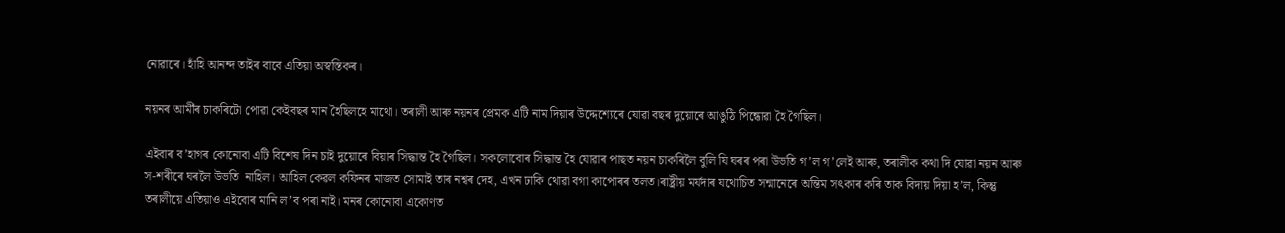নোৱাৰে। হাঁহি আনন্দ তাইৰ বাবে এতিয়া অস্বস্তিকৰ।

নয়নৰ আৰ্মীৰ চাকৰিটো পোৱা কেইবছৰ মান হৈছিলহে মাথো। তৰালী আৰু নয়নৰ প্ৰেমক এটি নাম দিয়াৰ উদ্দেশ্যেৰে যোৱা বছৰ দুয়োৰে আঙুঠি পিন্ধোৱা হৈ গৈছিল।

এইবাৰ ব’হাগৰ কোনোবা এটি বিশেষ দিন চাই দুয়োৰে বিয়াৰ সিদ্ধান্ত হৈ গৈছিল। সকলোবোৰ সিদ্ধান্ত হৈ যোৱাৰ পাছত নয়ন চাকৰিলৈ বুলি যি ঘৰৰ পৰা উভতি গ’ল গ’লেই আৰু, তৰালীক কথা দি যোৱা নয়ন আৰু স-শৰীৰে ঘৰলৈ উভতি  নাহিল। আহিল কেৱল কফিনৰ মাজত সোমাই তাৰ নশ্বৰ দেহ, এখন ঢাকি থোৱা বগা কাপোৰৰ তলত।ৰাষ্ট্ৰীয় মৰ্যদাৰ যথোচিত সন্মানেৰে অন্তিম সৎকাৰ কৰি তাক বিদায় দিয়া হ’ল, কিন্তু তৰালীয়ে এতিয়াও এইবোৰ মানি ল’ব পৰা নাই। মনৰ কোনোবা একোণত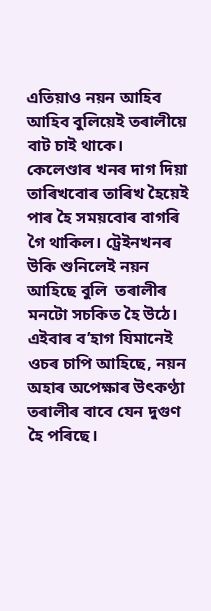এতিয়াও নয়ন আহিব আহিব বুলিয়েই তৰালীয়ে বাট চাই থাকে। কেলেণ্ডাৰ খনৰ দাগ দিয়া তাৰিখবোৰ তাৰিখ হৈয়েই পাৰ হৈ সময়বোৰ বাগৰি গৈ থাকিল। ট্ৰেইনখনৰ উকি শুনিলেই নয়ন আহিছে বুলি  তৰালীৰ মনটো সচকিত হৈ উঠে। এইবাৰ ব’হাগ যিমানেই ওচৰ চাপি আহিছে, নয়ন অহাৰ অপেক্ষাৰ উৎকণ্ঠা তৰালীৰ বাবে যেন দুগুণ হৈ পৰিছে।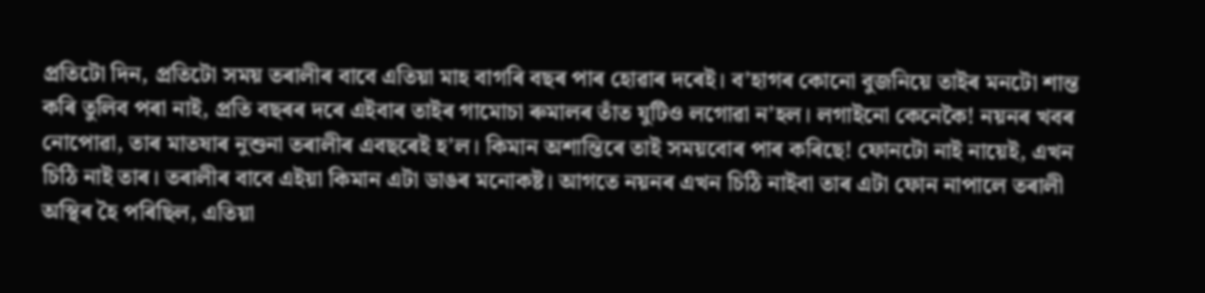প্ৰতিটো দিন, প্ৰতিটো সময় তৰালীৰ বাবে এতিয়া মাহ বাগৰি বছৰ পাৰ হোৱাৰ দৰেই। ব’হাগৰ কোনো বুজনিয়ে তাইৰ মনটো শান্ত কৰি তুলিব পৰা নাই, প্ৰতি বছৰৰ দৰে এইবাৰ তাইৰ গামোচা ৰুমালৰ তাঁত যুটিও লগোৱা ন’হল। লগাইনো কেনেকৈ! নয়নৰ খবৰ নোপোৱা, তাৰ মাতষাৰ নুশুনা তৰালীৰ এবছৰেই হ’ল। কিমান অশান্তিৰে তাই সময়বোৰ পাৰ কৰিছে! ফোনটো নাই নায়েই, এখন চিঠি নাই তাৰ। তৰালীৰ বাবে এইয়া কিমান এটা ডাঙৰ মনোকষ্ট। আগতে নয়নৰ এখন চিঠি নাইবা তাৰ এটা ফোন নাপালে তৰালী অস্থিৰ হৈ পৰিছিল, এতিয়া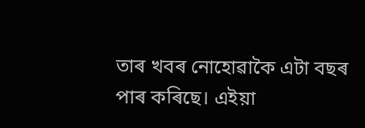তাৰ খবৰ নোহোৱাকৈ এটা বছৰ পাৰ কৰিছে। এইয়া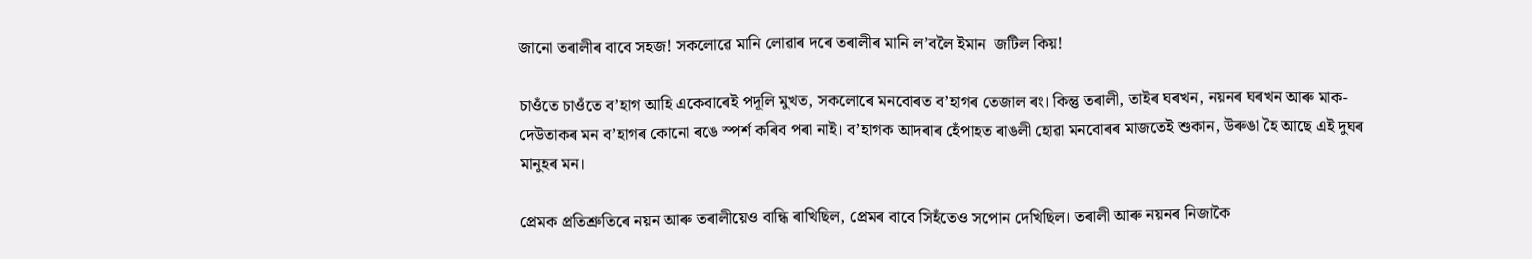জানো তৰালীৰ বাবে সহজ! সকলোৱে মানি লোৱাৰ দৰে তৰালীৰ মানি ল’বলৈ ইমান  জটিল কিয়!

চাওঁতে চাওঁতে ব’হাগ আহি একেবাৰেই পদূলি মুখত, সকলোৰে মনবোৰত ব’হাগৰ তেজাল ৰং। কিন্তু তৰালী, তাইৰ ঘৰখন, নয়নৰ ঘৰখন আৰু মাক-দেউতাকৰ মন ব’হাগৰ কোনো ৰঙে স্পৰ্শ কৰিব পৰা নাই। ব’হাগক আদৰাৰ হেঁপাহত ৰাঙলী হোৱা মনবোৰৰ মাজতেই শুকান, উৰুঙা হৈ আছে এই দুঘৰ মানুহৰ মন।

প্ৰেমক প্ৰতিশ্ৰুতিৰে নয়ন আৰু তৰালীয়েও বান্ধি ৰাখিছিল, প্ৰেমৰ বাবে সিহঁতেও সপোন দেখিছিল। তৰালী আৰু নয়নৰ নিজাকৈ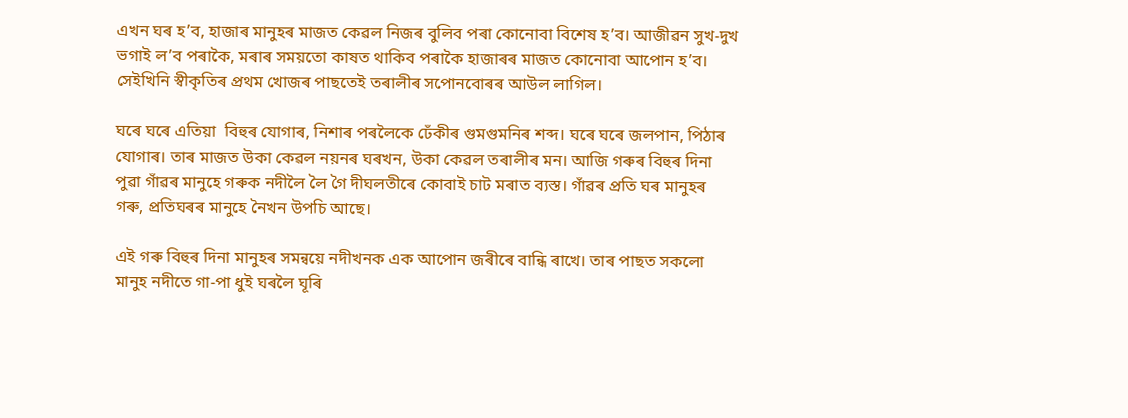এখন ঘৰ হ’ব, হাজাৰ মানুহৰ মাজত কেৱল নিজৰ বুলিব পৰা কোনোবা বিশেষ হ’ব। আজীৱন সুখ-দুখ ভগাই ল’ব পৰাকৈ, মৰাৰ সময়তো কাষত থাকিব পৰাকৈ হাজাৰৰ মাজত কোনোবা আপোন হ’ব। সেইখিনি স্বীকৃতিৰ প্ৰথম খোজৰ পাছতেই তৰালীৰ সপোনবোৰৰ আউল লাগিল।

ঘৰে ঘৰে এতিয়া  বিহুৰ যোগাৰ, নিশাৰ পৰলৈকে ঢেঁকীৰ গুমগুমনিৰ শব্দ। ঘৰে ঘৰে জলপান, পিঠাৰ যোগাৰ। তাৰ মাজত উকা কেৱল নয়নৰ ঘৰখন, উকা কেৱল তৰালীৰ মন। আজি গৰুৰ বিহুৰ দিনা পুৱা গাঁৱৰ মানুহে গৰুক নদীলৈ লৈ গৈ দীঘলতীৰে কোবাই চাট মৰাত ব্যস্ত। গাঁৱৰ প্ৰতি ঘৰ মানুহৰ গৰু, প্ৰতিঘৰৰ মানুহে নৈখন উপচি আছে।

এই গৰু বিহুৰ দিনা মানুহৰ সমন্বয়ে নদীখনক এক আপোন জৰীৰে বান্ধি ৰাখে। তাৰ পাছত সকলো মানুহ নদীতে গা-পা ধুই ঘৰলৈ ঘূৰি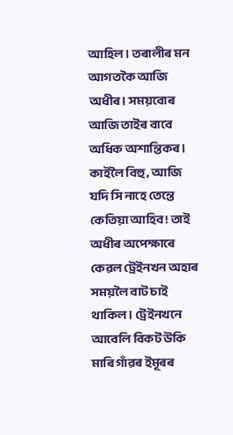আহিল। তৰালীৰ মন আগতকৈ আজি অধীৰ। সময়বোৰ আজি তাইৰ বাবে অধিক অশান্তিকৰ। কাইলৈ বিহু, আজি যদি সি নাহে তেন্তে কেতিয়া আহিব! তাই অধীৰ অপেক্ষাৰে কেৱল ট্ৰেইনখন অহাৰ সময়লৈ বাট চাই থাকিল। ট্ৰেইনখনে আবেলি বিকট উকি মাৰি গাঁৱৰ ইমূৰৰ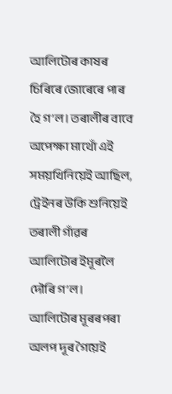আলিটোৰ কাষৰ চিৰিৰে জোৰেৰে পাৰ হৈ গ’ল। তৰালীৰ বাবে অপেক্ষা মাথোঁ এই সময়খিনিয়েই আছিল, ট্ৰেইনৰ উকি শুনিয়েই তৰালী গাঁৱৰ আলিটোৰ ইমূৰলৈ দৌৰি গ’ল। আলিটোৰ মূৰৰপৰা অলপ দূৰ গৈয়েই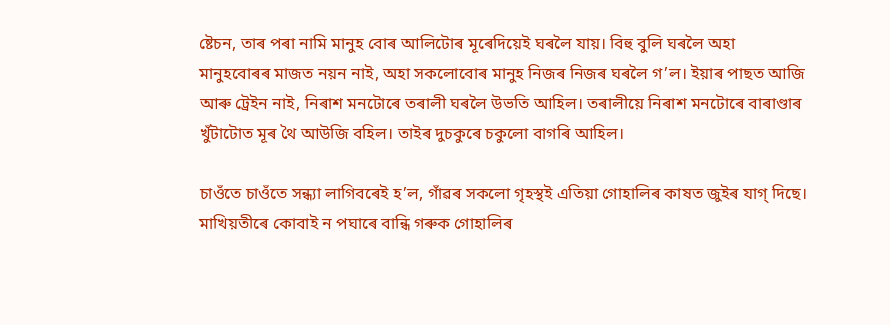ষ্টেচন, তাৰ পৰা নামি মানুহ বোৰ আলিটোৰ মূৰেদিয়েই ঘৰলৈ যায়। বিহু বুলি ঘৰলৈ অহা মানুহবোৰৰ মাজত নয়ন নাই, অহা সকলোবোৰ মানুহ নিজৰ নিজৰ ঘৰলৈ গ’ল। ইয়াৰ পাছত আজি আৰু ট্ৰেইন নাই, নিৰাশ মনটোৰে তৰালী ঘৰলৈ উভতি আহিল। তৰালীয়ে নিৰাশ মনটোৰে বাৰাণ্ডাৰ খুঁটাটোত মূৰ থৈ আউজি বহিল। তাইৰ দুচকুৰে চকুলো বাগৰি আহিল।

চাওঁতে চাওঁতে সন্ধ্যা লাগিবৰেই হ’ল, গাঁৱৰ সকলো গৃহস্থই এতিয়া গোহালিৰ কাষত জুইৰ যাগ্ দিছে। মাখিয়তীৰে কোবাই ন পঘাৰে বান্ধি গৰুক গোহালিৰ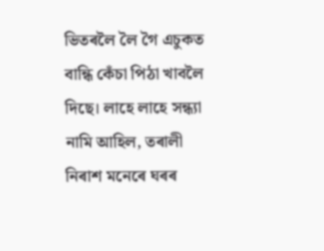ভিতৰলৈ লৈ গৈ এচুকত বান্ধি কেঁচা পিঠা খাবলৈ দিছে। লাহে লাহে সন্ধ্যা নামি আহিল, তৰালী নিৰাশ মনেৰে ঘৰৰ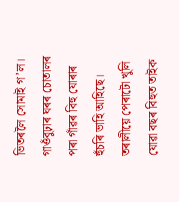ভিতৰলৈ সোমাই গ’ল। গাওঁবুঢ়াৰ ঘৰৰ চোতালৰ পৰা গাঁৱৰ বিহু যোৰাৰ হুঁচৰি ভাহি আহিছে। তৰালীয়ে পেৰাটো খুলি যোৱা বছৰ বিহুত তাইক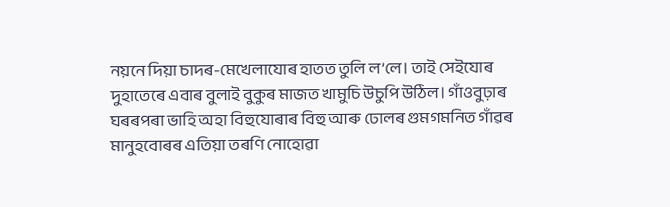নয়নে দিয়া চাদৰ-মেখেলাযোৰ হাতত তুলি ল’লে। তাই সেইযোৰ দুহাতেৰে এবাৰ বুলাই বুকুৰ মাজত খামুচি উচুপি উঠিল। গাঁওবুঢ়াৰ ঘৰৰপৰা ভাহি অহা বিহুযোৰাৰ বিহু আৰু ঢোলৰ গুমগমনিত গাঁৱৰ মানুহবোৰৰ এতিয়া তৰণি নোহোৱা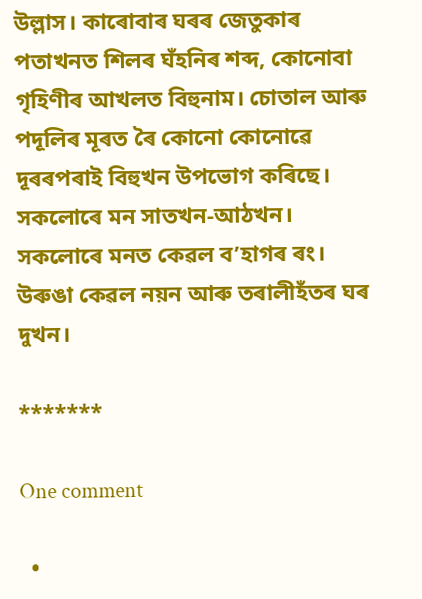উল্লাস। কাৰোবাৰ ঘৰৰ জেতুকাৰ পতাখনত শিলৰ ঘঁহনিৰ শব্দ, কোনোবা গৃহিণীৰ আখলত বিহুনাম। চোতাল আৰু পদূলিৰ মূৰত ৰৈ কোনো কোনোৱে দূৰৰপৰাই বিহুখন উপভোগ কৰিছে। সকলোৰে মন সাতখন-আঠখন। সকলোৰে মনত কেৱল ব’হাগৰ ৰং। উৰুঙা কেৱল নয়ন আৰু তৰালীহঁতৰ ঘৰ দুখন।

*******

One comment

  •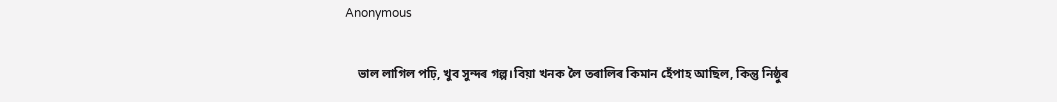Anonymous

    ভাল লাগিল পঢ়ি, খুব সুন্দৰ গল্প।বিয়া খনক লৈ তৰালিৰ কিমান হেঁপাহ আছিল, কিন্তু নিষ্ঠুৰ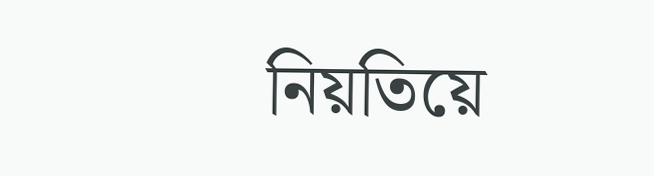নিয়তিয়ে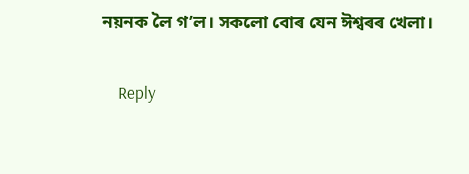নয়নক লৈ গ’ল। সকলো বোৰ যেন ঈশ্বৰৰ খেলা।

    Reply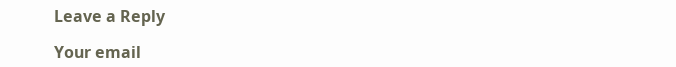Leave a Reply

Your email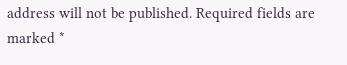address will not be published. Required fields are marked *